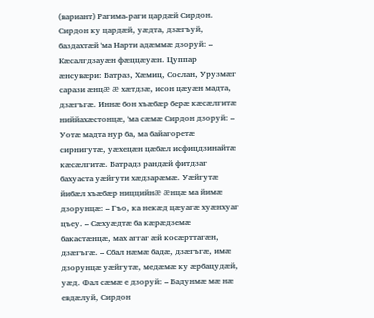(вариант) Рагима-раги цардæй Сирдон. Сирдон ку цардæй, уæдта, дзæгъуй, баздахтæй 'ма Нарти адæммæ дзоруй: – Кæсалгдзауæн фæццæуæн. Цуппар æнсувæри: Батраз, Хæмиц, Сослан, Урузмæг сарази æнцæ æ хæтдзæ, исон цæуæн мадта, дзæгъгæ. Иннæ бон хъæбæр берæ кæсæлгитæ ниййахæстонцæ, 'ма сæмæ Сирдон дзоруй: – Уотæ мадта нур ба, ма байагоретæ сирнигутæ, уæхецæн цæбæл исфицдзинайтæ кæсæлгитæ. Батрадз рандæй фитдзаг бахуаста уæйгути хæдзарæмæ. Уæйгутæ йибæл хъæбæр ниццийнæ æнцæ ма йимæ дзорунцæ: – Гъо, ка некæд цæуагæ хуæнхуаг цъеу. – Сæхуæдтæ ба кæрæдземæ бакастæнцæ, мах аггаг æй косæрттагæн, дзæгъгæ. – Сбал нæмæ бадæ, дзæгъгæ, имæ дзорунцæ уæйгутæ, медæмæ ку æрбацудæй, уæд. Фал сæмæ е дзоруй: – Бадунмæ мæ нæ евдæлуй, Сирдон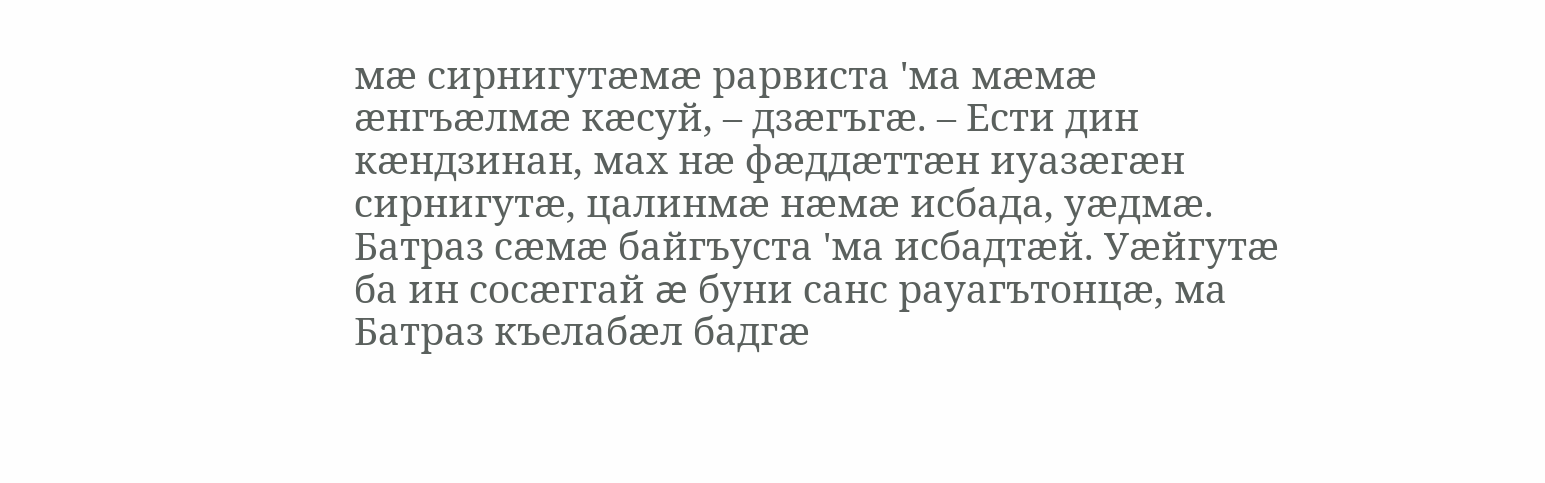мæ сирнигутæмæ рарвиста 'ма мæмæ æнгъæлмæ кæсуй, – дзæгъгæ. – Ести дин кæндзинан, мах нæ фæддæттæн иуазæгæн сирнигутæ, цалинмæ нæмæ исбада, уæдмæ. Батраз сæмæ байгъуста 'ма исбадтæй. Уæйгутæ ба ин сосæггай æ буни санс рауагътонцæ, ма Батраз къелабæл бадгæ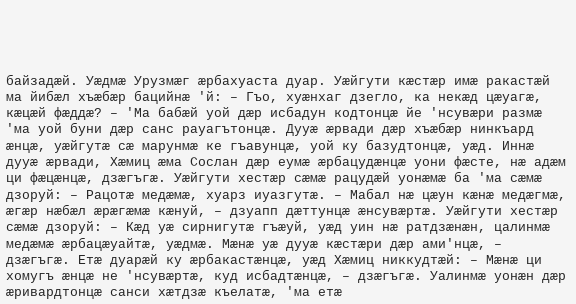байзадæй. Уæдмæ Урузмæг æрбахуаста дуар. Уæйгути кæстæр имæ ракастæй ма йибæл хъæбæр бацийнæ 'й: – Гъо, хуæнхаг дзегло, ка некæд цæуагæ, кæцæй фæддæ? – 'Ма бабæй уой дæр исбадун кодтонцæ йе 'нсувæри размæ 'ма уой буни дæр санс рауагътонцæ. Дууæ æрвади дæр хъæбæр нинкъард æнцæ, уæйгутæ сæ марунмæ ке гъавунцæ, уой ку базудтонцæ, уæд. Иннæ дууæ æрвади, Хæмиц æма Сослан дæр еумæ æрбацудæнцæ уони фæсте, нæ адæм ци фæцæнцæ, дзæгъгæ. Уæйгути хестæр сæмæ рацудæй уонæмæ ба 'ма сæмæ дзоруй: – Рацотæ медæмæ, хуарз иуазгутæ. – Мабал нæ цæун кæнæ медæгмæ, æгæр нæбæл æрæгæмæ кæнуй, – дзуапп дæттунцæ æнсувæртæ. Уæйгути хестæр сæмæ дзоруй: – Кæд уæ сирнигутæ гъæуй, уæд уин нæ ратдзæнæн, цалинмæ медæмæ æрбацæуайтæ, уæдмæ. Мæнæ уæ дууæ кæстæри дæр ами'нцæ, – дзæгъгæ. Етæ дуарæй ку æрбакастæнцæ, уæд Хæмиц никкудтæй: – Мæнæ ци хомугъ æнцæ не 'нсувæртæ, куд исбадтæнцæ, – дзæгъгæ. Уалинмæ уонæн дæр æривардтонцæ санси хæтдзæ къелатæ, 'ма етæ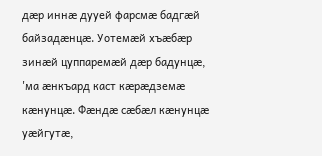дæр иннæ дууей фарсмæ бадгæй байзадæнцæ. Уотемæй хъæбæр зинæй цуппаремæй дæр бадунцæ, 'ма æнкъард каст кæрæдземæ кæнунцæ. Фæндæ сæбæл кæнунцæ уæйгутæ,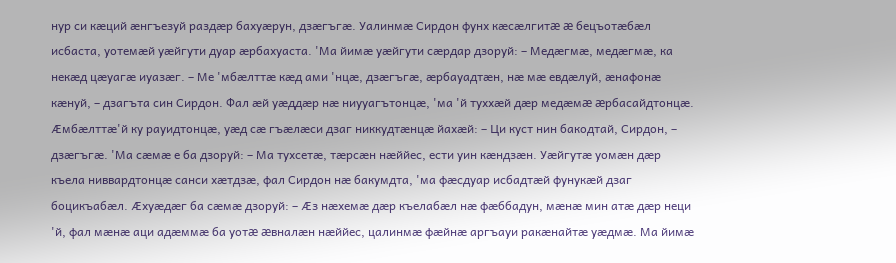нур си кæций æнгъезуй раздæр бахуæрун, дзæгъгæ. Уалинмæ Сирдон фунх кæсæлгитæ æ бецъотæбæл исбаста, уотемæй уæйгути дуар æрбахуаста. 'Ма йимæ уæйгути сæрдар дзоруй: – Медæгмæ, медæгмæ, ка некæд цæуагæ иуазæг. – Ме 'мбæлттæ кæд ами 'нцæ, дзæгъгæ, æрбауадтæн, нæ мæ евдæлуй, æнафонæ кæнуй, – дзагъта син Сирдон. Фал æй уæддæр нæ ниууагътонцæ, 'ма 'й туххæй дæр медæмæ æрбасайдтонцæ. Æмбæлттæ'й ку рауидтонцæ, уæд сæ гъæлæси дзаг никкудтæнцæ йахæй: – Ци куст нин бакодтай, Сирдон, – дзæгъгæ. 'Ма сæмæ е ба дзоруй: – Ма тухсетæ, тæрсæн нæййес, ести уин кæндзæн. Уæйгутæ уомæн дæр къела ниввардтонцæ санси хæтдзæ, фал Сирдон нæ бакумдта, 'ма фæсдуар исбадтæй фунукæй дзаг боцикъабæл. Æхуæдæг ба сæмæ дзоруй: – Æз нæхемæ дæр къелабæл нæ фæббадун, мæнæ мин атæ дæр неци 'й, фал мæнæ аци адæммæ ба уотæ æвналæн нæййес, цалинмæ фæйнæ аргъауи ракæнайтæ уæдмæ. Ма йимæ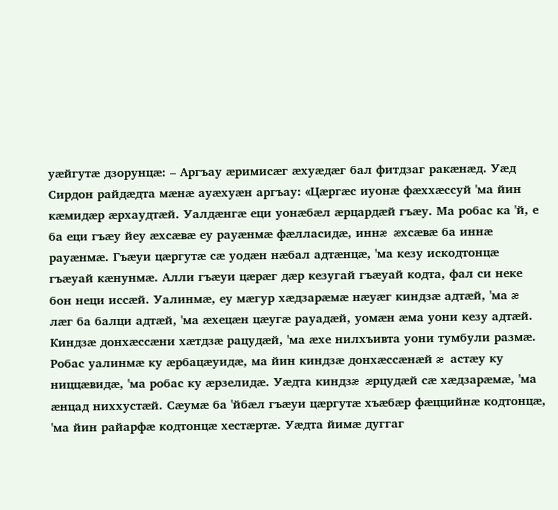уæйгутæ дзорунцæ: – Аргъау æримисæг æхуæдæг бал фитдзаг ракæнæд. Уæд Сирдон райдæдта мæнæ ауæхуæн аргъау: «Цæргæс иуонæ фæххæссуй 'ма йин кæмидæр æрхаудтæй. Уалдæнгæ еци уонæбæл æрцардæй гъæу. Ма робас ка 'й, е ба еци гъæу йеу æхсæвæ еу рауæнмæ фæлласидæ, иннæ æхсæвæ ба иннæ рауæнмæ. Гъæуи цæргутæ сæ уодæн нæбал адтæнцæ, 'ма кезу искодтонцæ гъæуай кæнунмæ. Алли гъæуи цæрæг дæр кезугай гъæуай кодта, фал си неке бон неци иссæй. Уалинмæ, еу мæгур хæдзарæмæ нæуæг киндзæ адтæй, 'ма æ лæг ба балци адтæй, 'ма æхецæн цæугæ рауадæй, уомæн æма уони кезу адтæй. Киндзæ донхæссæни хæтдзæ рацудæй, 'ма æхе нилхъивта уони тумбули размæ. Робас уалинмæ ку æрбацæуидæ, ма йин киндзæ донхæссæнæй æ астæу ку ниццæвидæ, 'ма робас ку æрзелидæ. Уæдта киндзæ æрцудæй сæ хæдзарæмæ, 'ма æнцад ниххустæй. Сæумæ ба 'йбæл гъæуи цæргутæ хъæбæр фæццийнæ кодтонцæ, 'ма йин райарфæ кодтонцæ хестæртæ. Уæдта йимæ дуггаг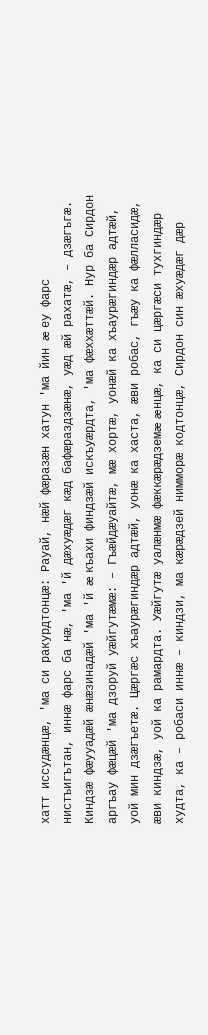хатт иссудæнцæ, 'ма си ракурдтонцæ: Рауай, нæй фæразæн хатун 'ма йин æ еу фарс нистъигътан, иннæ фарс ба нæ, 'ма 'й дæхуæдæг кæд бафæраздзæнæ, уæд æй рахатæ, – дзæгъгæ. Киндзæ фæууадæй æнæзинадæй 'ма 'й æ къахи финдзæй искъуæрдта, 'ма фæххæттæй. Нур ба Сирдон аргъау фæцæй 'ма дзоруй уæйгутæмæ: – Гъæйдæуайтæ, мæ хортæ, уонæй ка хъаурæгиндæр адтæй, уой мин дзæгъетæ. Цæргæс хъаурæгиндæр адтæй, уонæ ка хаста, æви робас, гъæу ка фæлласидæ, æви киндзæ, уой ка рамардта. Уæйгутæ уалæнмæ фæккæрæдземæ æнцæ, ка си цæргæси тухгиндæр худта, ка – робаси иннæ – киндзи, ма кæрæдзей нимморæ кодтонцæ, Сирдон син æхуæдæг дæр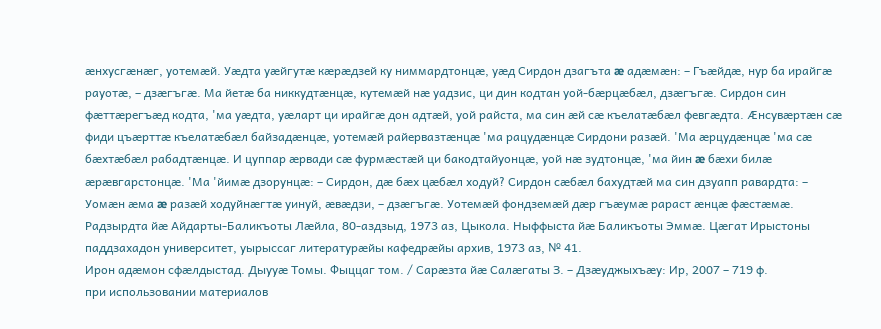æнхусгæнæг, уотемæй. Уæдта уæйгутæ кæрæдзей ку ниммардтонцæ, уæд Сирдон дзагъта æ адæмæн: – Гъæйдæ, нур ба ирайгæ рауотæ, – дзæгъгæ. Ма йетæ ба никкудтæнцæ, кутемæй нæ уадзис, ци дин кодтан уой-бæрцæбæл, дзæгъгæ. Сирдон син фæттæрегъæд кодта, 'ма уæдта, уæларт ци ирайгæ дон адтæй, уой райста, ма син æй сæ къелатæбæл февгæдта. Æнсувæртæн сæ фиди цъæрттæ къелатæбæл байзадæнцæ, уотемæй райервазтæнцæ 'ма рацудæнцæ Сирдони разæй. 'Ма æрцудæнцæ 'ма сæ бæхтæбæл рабадтæнцæ. И цуппар æрвади сæ фурмæстæй ци бакодтайуонцæ, уой нæ зудтонцæ, 'ма йин æ бæхи билæ æрæвгарстонцæ. 'Ма 'йимæ дзорунцæ: – Сирдон, дæ бæх цæбæл ходуй? Сирдон сæбæл бахудтæй ма син дзуапп равардта: – Уомæн æма æ разæй ходуйнæгтæ уинуй, æвæдзи, – дзæгъгæ. Уотемæй фондземæй дæр гъæумæ рараст æнцæ фæстæмæ.
Радзырдта йæ Айдарты-Баликъоты Лæйла, 80-аздзыд, 1973 аз, Цыкола. Ныффыста йæ Баликъоты Эммæ. Цæгат Ирыстоны паддзахадон университет, уырыссаг литературæйы кафедрæйы архив, 1973 аз, № 41.
Ирон адæмон сфæлдыстад. Дыууæ Томы. Фыццаг том. / Сарæзта йæ Салæгаты З. – Дзæуджыхъæу: Ир, 2007 – 719 ф.
при использовании материалов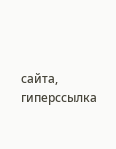сайта, гиперссылка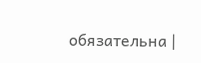обязательна |